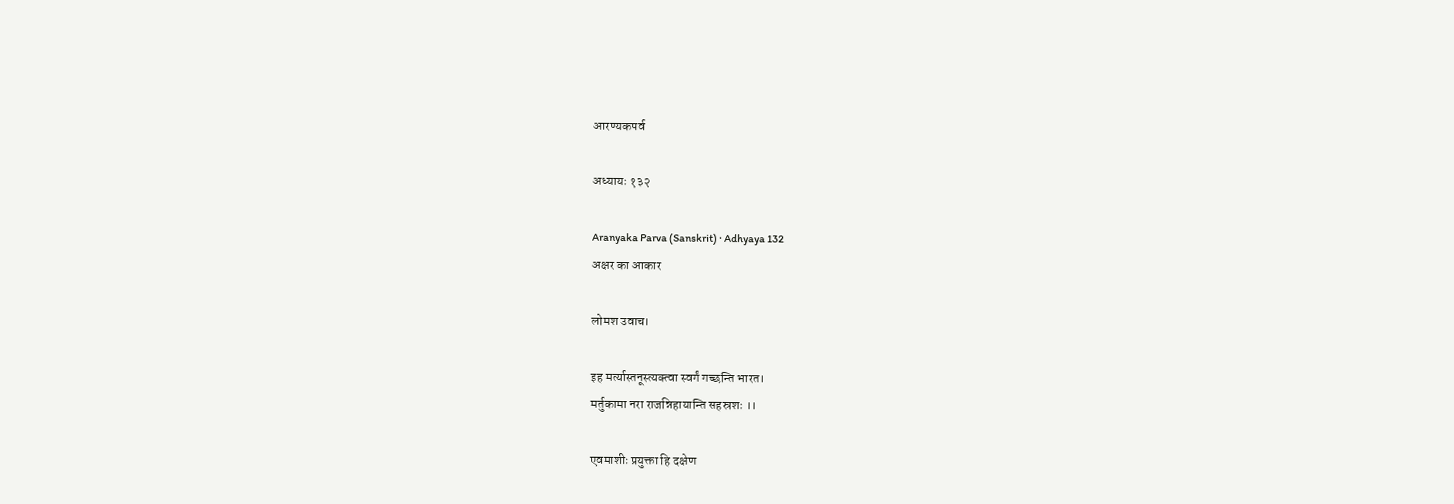आरण्यकपर्व

अध्यायः १३२

Aranyaka Parva (Sanskrit) · Adhyaya 132
अक्षर का आकार

लोमश उवाच।

इह मर्त्यास्तनूस्त्यक्त्वा स्वर्गं गच्छन्ति भारत।
मर्तुकामा नरा राजन्निहायान्ति सहस्रशः ।।

एवमाशीः प्रयुक्ता हि दक्षेण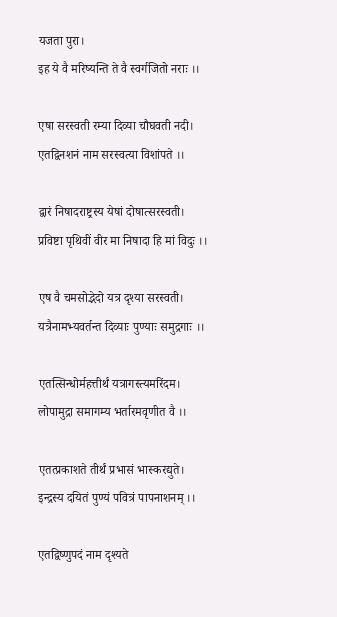यजता पुरा।
इह ये वै मरिष्यन्ति ते वै स्वर्गजितो नराः ।।

एषा सरस्वती रम्या दिव्या चौघवती नदी।
एतद्विनशनं नाम सरस्वत्या विशांपते ।।

द्वारं निषादराष्ट्रस्य येषां दोषात्सरस्वती।
प्रविष्टा पृथिवीं वीर मा निषादा हि मां विदुः ।।

एष वै चमसोद्भेदो यत्र दृश्या सरस्वती।
यत्रैनामभ्यवर्तन्त दिव्याः पुण्याः समुद्रगाः ।।

एतत्सिन्धोर्महत्तीर्थं यत्रागस्त्यमरिंदम।
लोपामुद्रा समागम्य भर्तारमवृणीत वै ।।

एतत्प्रकाशते तीर्थं प्रभासं भास्करद्युते।
इन्द्रस्य दयितं पुण्यं पवित्रं पापनाशनम् ।।

एतद्विष्णुपदं नाम दृश्यते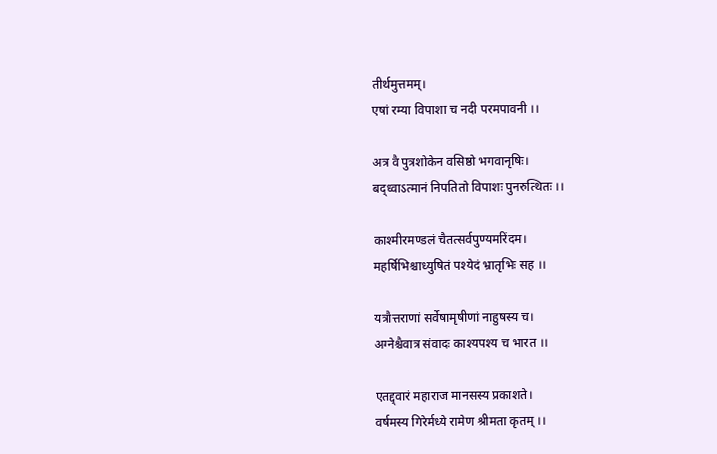तीर्थमुत्तमम्।
एषां रम्या विपाशा च नदी परमपावनी ।।

अत्र वै पुत्रशोकेन वसिष्ठो भगवानृषिः।
बद्ध्वाऽत्मानं निपतितो विपाशः पुनरुत्थितः ।।

काश्मीरमण्डलं चैतत्सर्वपुण्यमरिंदम।
महर्षिभिश्चाध्युषितं पश्येदं भ्रातृभिः सह ।।

यत्रौत्तराणां सर्वेषामृषीणां नाहुषस्य च।
अग्नेश्चैवात्र संवादः काश्यपश्य च भारत ।।

एतद्द्वारं महाराज मानसस्य प्रकाशते।
वर्षमस्य गिरेर्मध्ये रामेण श्रीमता कृतम् ।।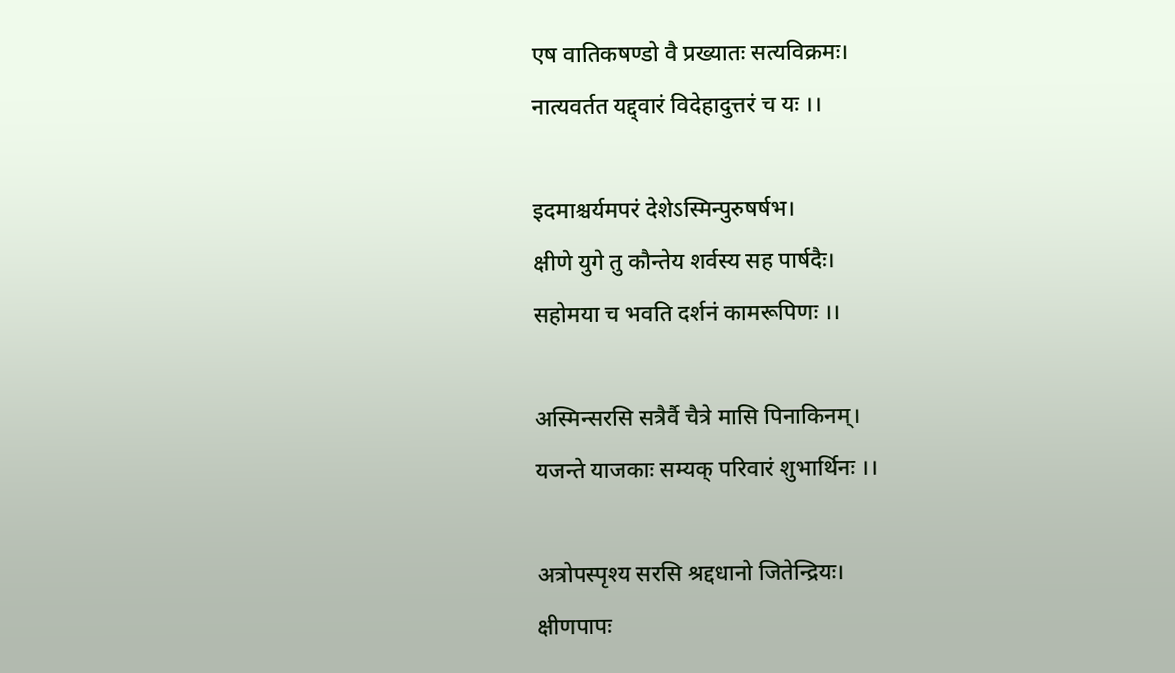एष वातिकषण्डो वै प्रख्यातः सत्यविक्रमः।
नात्यवर्तत यद्द्वारं विदेहादुत्तरं च यः ।।

इदमाश्चर्यमपरं देशेऽस्मिन्पुरुषर्षभ।
क्षीणे युगे तु कौन्तेय शर्वस्य सह पार्षदैः।
सहोमया च भवति दर्शनं कामरूपिणः ।।

अस्मिन्सरसि सत्रैर्वै चैत्रे मासि पिनाकिनम्।
यजन्ते याजकाः सम्यक् परिवारं शुभार्थिनः ।।

अत्रोपस्पृश्य सरसि श्रद्दधानो जितेन्द्रियः।
क्षीणपापः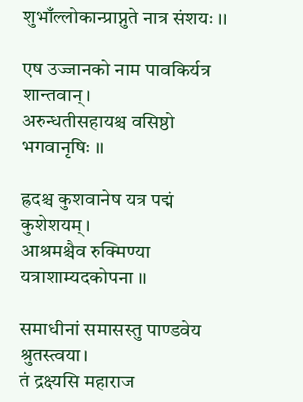शुभाँल्लोकान्प्राप्नुते नात्र संशयः ।।

एष उज्जानको नाम पावकिर्यत्र शान्तवान्।
अरुन्धतीसहायश्च वसिष्ठो भगवानृषिः ।।

ह्रदश्च कुशवानेष यत्र पद्मं कुशेशयम्।
आश्रमश्चैव रुक्मिण्या यत्राशाम्यदकोपना ।।

समाधीनां समासस्तु पाण्डवेय श्रुतस्त्वया।
तं द्रक्ष्यसि महाराज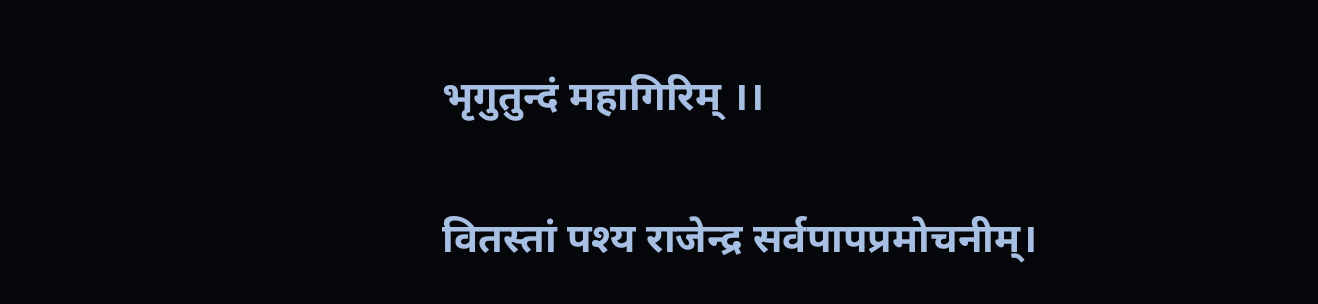भृगुतुन्दं महागिरिम् ।।

वितस्तां पश्य राजेन्द्र सर्वपापप्रमोचनीम्।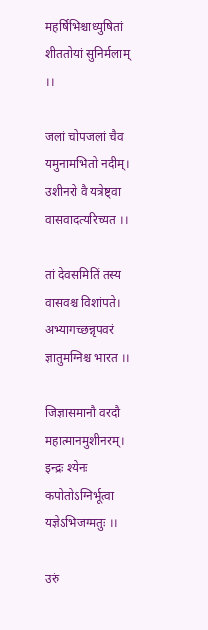महर्षिभिश्चाध्युषितां शीततोयां सुनिर्मलाम् ।।

जलां चोपजलां चैव यमुनामभितो नदीम्।
उशीनरो वै यत्रेष्ट्वा वासवादत्यरिच्यत ।।

तां देवसमितिं तस्य वासवश्च विशांपते।
अभ्यागच्छन्नृपवरं ज्ञातुमग्निश्च भारत ।।

जिज्ञासमानौ वरदौ महात्मानमुशीनरम्।
इन्द्रः श्येनः कपोतोऽग्निर्भूत्वा यज्ञेऽभिजग्मतुः ।।

उरुं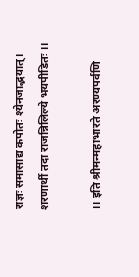राज्ञः समासाद्य कपोतः श्येनजाद्भयात्।
शरणार्थी तदा राजन्निलिल्ये भयपीडितः ।।

।। इति श्रीमन्महाभारते अरण्यपर्वणि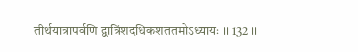तीर्थयात्रापर्वणि द्वात्रिंशदधिकशततमोऽध्यायः ।। 132 ।।